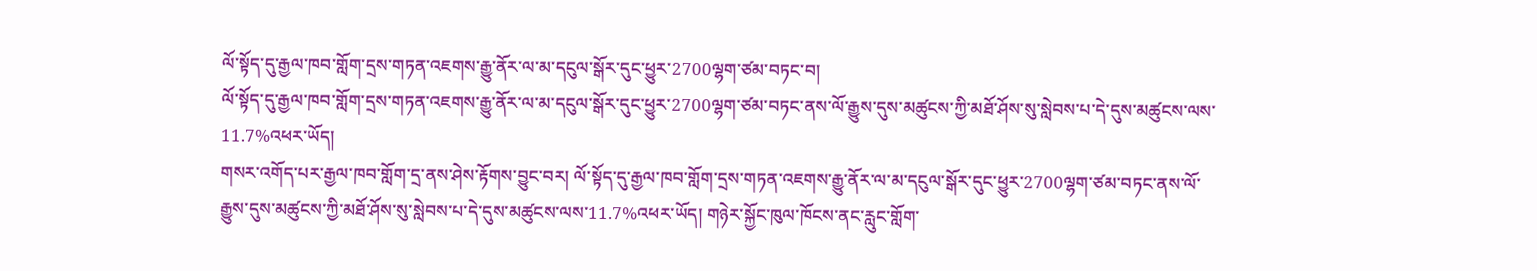ལོ་སྟོད་དུ་རྒྱལ་ཁབ་གློག་དྲས་གཏན་འཇགས་རྒྱུ་ནོར་ལ་མ་དངུལ་སྒོར་དུང་ཕྱུར་2700ལྷག་ཙམ་བཏང་བ།
ལོ་སྟོད་དུ་རྒྱལ་ཁབ་གློག་དྲས་གཏན་འཇགས་རྒྱུ་ནོར་ལ་མ་དངུལ་སྒོར་དུང་ཕྱུར་2700ལྷག་ཙམ་བཏང་ནས་ལོ་རྒྱུས་དུས་མཚུངས་ཀྱི་མཐོ་ཤོས་སུ་སླེབས་པ་དེ་དུས་མཚུངས་ལས་11.7%འཕར་ཡོད།
གསར་འགོད་པར་རྒྱལ་ཁབ་གློག་དྲ་ནས་ཤེས་རྟོགས་བྱུང་བར། ལོ་སྟོད་དུ་རྒྱལ་ཁབ་གློག་དྲས་གཏན་འཇགས་རྒྱུ་ནོར་ལ་མ་དངུལ་སྒོར་དུང་ཕྱུར་2700ལྷག་ཙམ་བཏང་ནས་ལོ་རྒྱུས་དུས་མཚུངས་ཀྱི་མཐོ་ཤོས་སུ་སླེབས་པ་དེ་དུས་མཚུངས་ལས་11.7%འཕར་ཡོད། གཉེར་སྐྱོང་ཁུལ་ཁོངས་ནང་རླུང་གློག་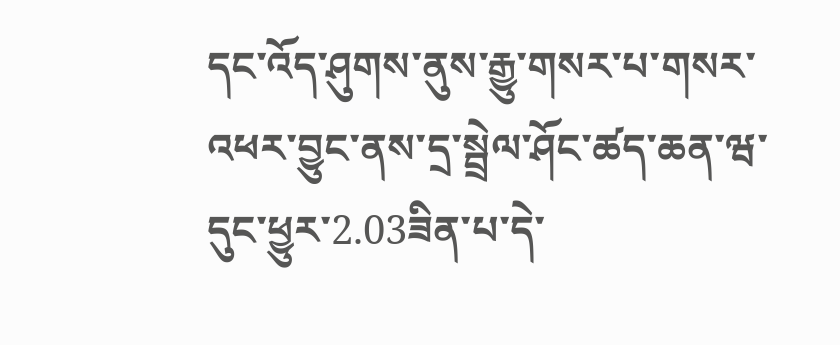དང་འོད་ཤུགས་ནུས་རྒྱུ་གསར་པ་གསར་འཕར་བྱུང་ནས་དྲ་སྦྲེལ་ཤོང་ཚད་ཆན་ཝ་དུང་ཕྱུར་2.03ཟིན་པ་དེ་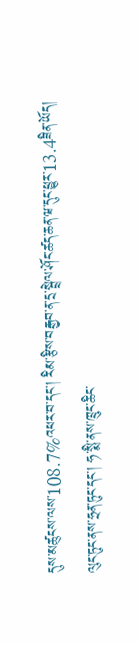དུས་མཚུངས་ལས་108.7%འཕར་བ་དང་། རིམ་རྩིས་བརྒྱབ་ན་དྲ་སྦྲེལ་ཤོང་ཚད་ཆན་ཝ་དུང་ཕྱུར་13.4ཟིན་ཡོད།
ལུང་ཏུང་ནས་ཧྲན་ཏུང་དང་། ཧ་སྨི་ནས་ཁྲུང་ཆིང་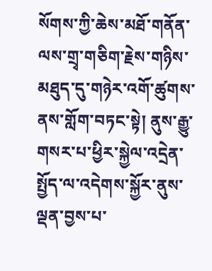སོགས་ཀྱི་ཆེས་མཐོ་གནོན་ལས་གྲྭ་གཅིག་རྗེས་གཉིས་མཐུད་དུ་གཉེར་འགོ་ཚུགས་ནས་གློག་བཏང་སྟེ། ནུས་རྒྱུ་གསར་པ་ཕྱིར་སྐྱེལ་འདྲེན་སྤྱོད་ལ་འདེགས་སྐྱོར་ནུས་ལྡན་བྱས་པ་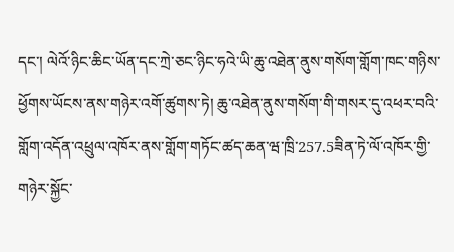དང་། ལེའོ་ཉིང་ཆིང་ཡོན་དང་ཀྲེ་ཅང་ཉིང་ཧའེ་ཡི་ཆུ་འཐེན་ནུས་གསོག་གློག་ཁང་གཉིས་ཕྱོགས་ཡོངས་ནས་གཉེར་འགོ་ཚུགས་ཏེ། ཆུ་འཐེན་ནུས་གསོག་གི་གསར་དུ་འཕར་བའི་གློག་འདོན་འཕྲུལ་འཁོར་ནས་གློག་གཏོང་ཚད་ཆན་ཝ་ཁྲི་257.5ཟིན་ཏེ་ལོ་འཁོར་གྱི་གཉེར་སྐྱོང་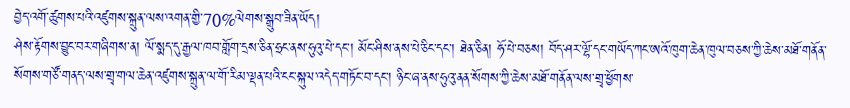བྱེད་འགོ་ཚུགས་པའི་འཛུགས་སྐྲུན་ལས་འགན་གྱི་70%ལེགས་སྒྲུབ་ཟིན་ཡོད།
ཤེས་རྟོགས་བྱུང་བར་གཞིགས་ན། ལོ་སྨད་དུ་རྒྱལ་ཁབ་གློག་དྲས་ཅིན་ཧྲང་ནས་ཧུའུ་པེ་དང་། མོང་ཤིས་ནས་པེ་ཅིང་དང་། ཐེན་ཅིན། ཧོ་པེ་བཅས། བོད་ཤར་ལྷོ་དང་གཡོད་ཀང་ཨའོ་ཁུག་ཆེན་ཁུལ་བཅས་ཀྱི་ཆེས་མཐོ་གནོན་སོགས་གཙོ་གནད་ལས་གྲྭ་གལ་ཆེན་འཛུགས་སྐྲུན་ལ་གོ་རིམ་ལྡན་པའི་ངང་སྐུལ་འདེད་གཏོང་བ་དང་། ཉིང་ཞ་ནས་ཧུའུ་ནན་སོགས་ཀྱི་ཆེས་མཐོ་གནོན་ལས་གྲྭ་ཕྱོགས་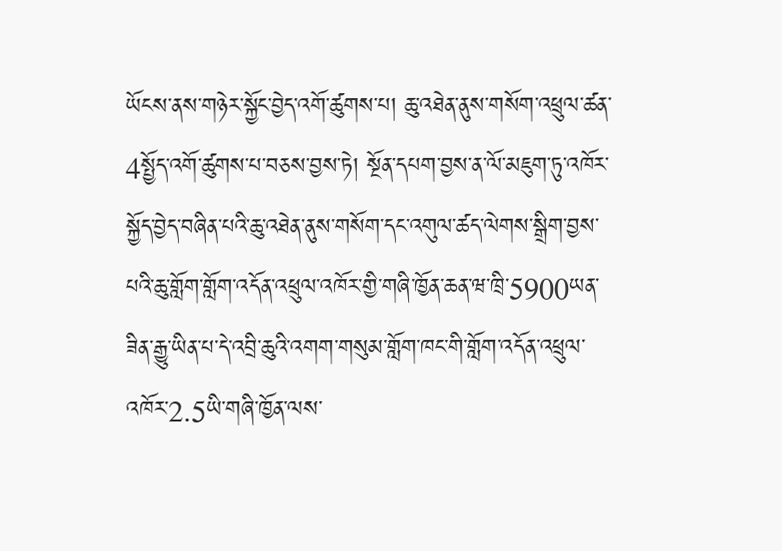ཡོངས་ནས་གཉེར་སྐྱོང་བྱེད་འགོ་ཚུགས་པ། ཆུ་འཐེན་ནུས་གསོག་འཕྲུལ་ཚན་4སྤྱོད་འགོ་ཚུགས་པ་བཅས་བྱས་ཏེ། སྔོན་དཔག་བྱས་ན་ལོ་མཇུག་ཏུ་འཁོར་སྐྱོད་བྱེད་བཞིན་པའི་ཆུ་འཐེན་ནུས་གསོག་དང་འགུལ་ཚད་ལེགས་སྒྲིག་བྱས་པའི་ཆུ་གློག་གློག་འདོན་འཕྲུལ་འཁོར་གྱི་གཞི་ཁྱོན་ཆན་ཝ་ཁྲི་5900ཡན་ཟིན་རྒྱུ་ཡིན་པ་དེ་འབྲི་ཆུའི་འགག་གསུམ་གློག་ཁང་གི་གློག་འདོན་འཕྲུལ་འཁོར་2.5ཡི་གཞི་ཁྱོན་ལས་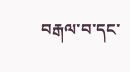བརྒལ་བ་དང་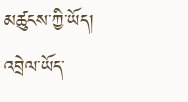མཚུངས་ཀྱི་ཡོད།
འབྲེལ་ཡོད་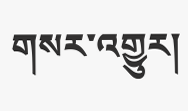གསར་འགྱུར།